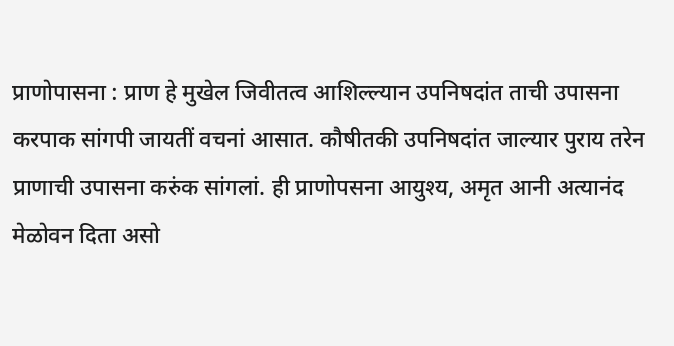प्राणोपासना : प्राण हे मुखेल जिवीतत्व आशिल्ल्यान उपनिषदांत ताची उपासना करपाक सांगपी जायतीं वचनां आसात. कौषीतकी उपनिषदांत जाल्यार पुराय तरेन प्राणाची उपासना करुंक सांगलां. ही प्राणोपसना आयुश्य, अमृत आनी अत्यानंद मेळोवन दिता असो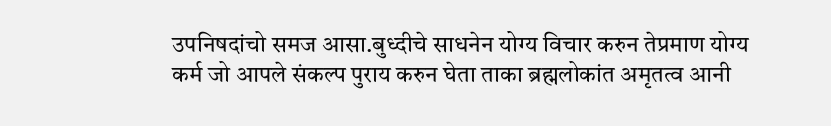उपनिषदांचो समज आसा.बुध्दीचे साधनेन योग्य विचार करुन तेप्रमाण योग्य कर्म जो आपले संकल्प पुराय करुन घेता ताका ब्रह्मलोकांत अमृतत्व आनी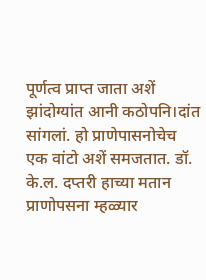पूर्णत्व प्राप्त जाता अशें झांदोग्यांत आनी कठोपनि।दांत सांगलां. हो प्राणेपासनोचेच एक वांटो अशें समजतात. डॉ. के.ल. दप्तरी हाच्या मतान प्राणोपसना म्हळ्यार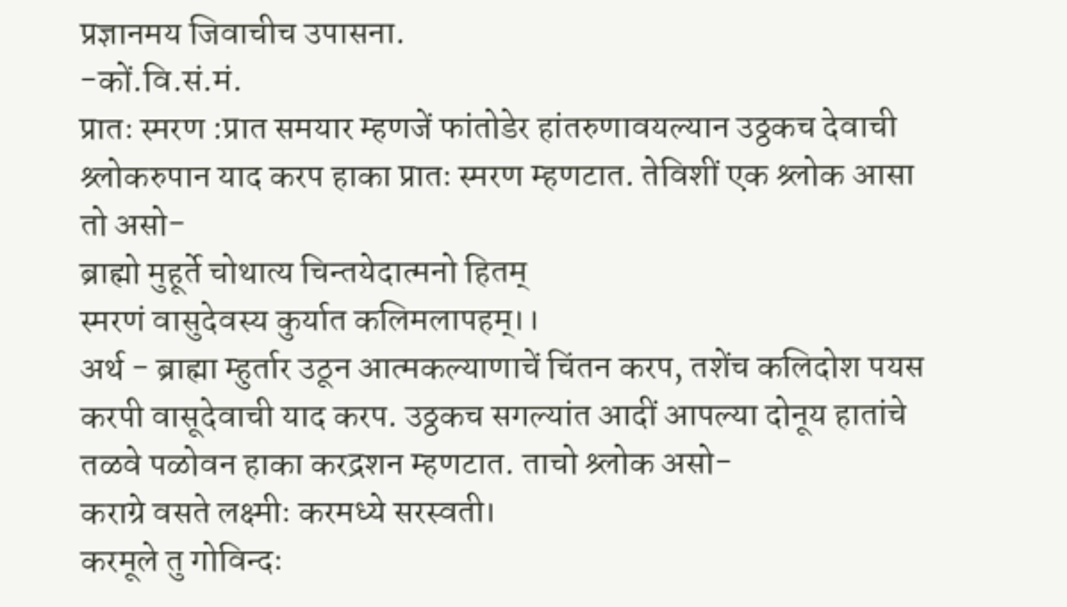प्रज्ञानमय जिवाचीच उपासना.
-कों.वि.सं.मं.
प्रातः स्मरण :प्रात समयार म्हणजें फांतोडेर हांतरुणावयल्यान उठ्ठकच देवाची श्र्लोकरुपान याद करप हाका प्रातः स्मरण म्हणटात. तेविशीं एक श्र्लोक आसा तो असो-
ब्राह्मो मुहूर्ते चोथात्य चिन्तयेदात्मनो हितम्
स्मरणं वासुदेवस्य कुर्यात कलिमलापहम्।।
अर्थ - ब्राह्मा म्हुर्तार उठून आत्मकल्याणाचें चिंतन करप, तशेंच कलिदोश पयस करपी वासूदेवाची याद करप. उठ्ठकच सगल्यांत आदीं आपल्या दोनूय हातांचे तळवे पळोवन हाका करद्रशन म्हणटात. ताचो श्र्लोक असो-
कराग्रे वसते लक्ष्मीः करमध्ये सरस्वती।
करमूले तु गोविन्दः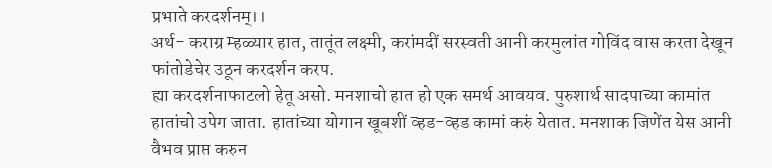प्रभाते करदर्शनम्।।
अर्थ- कराग्र म्हळ्यार हात, तातूंत लक्ष्मी, करांमदीं सरस्वती आनी करमुलांत गोविंद वास करता देखून फांतोडेचेर उठून करदर्शन करप.
ह्या करदर्शनाफाटलो हेतू असो. मनशाचो हात हो एक समर्थ आवयव. पुरुशार्थ सादपाच्या कामांत हातांचो उपेग जाता. हातांच्या योगान खूबशीं व्हड-व्हड कामां करुं येतात. मनशाक जिणेंत येस आनी वैभव प्राप्त करुन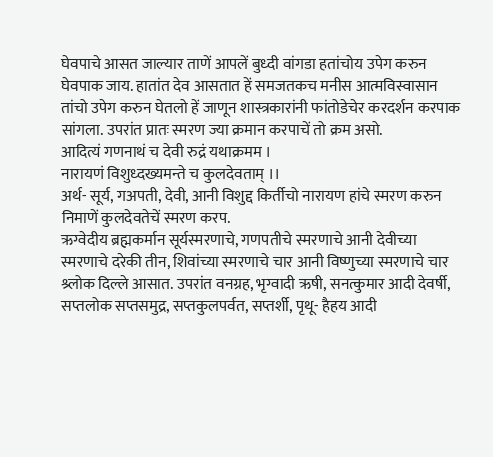घेवपाचे आसत जाल्यार ताणें आपलें बुध्दी वांगडा हतांचोय उपेग करुन घेवपाक जाय. हातांत देव आसतात हें समजतकच मनीस आत्मविस्वासान तांचो उपेग करुन घेतलो हें जाणून शास्त्रकारांनी फांतोडेचेर करदर्शन करपाक सांगला. उपरांत प्रातः स्मरण ज्या क्रमान करपाचें तो क्रम असो.
आदित्यं गणनाथं च देवी रुद्रं यथाक्रमम ।
नारायणं विशुध्दख्यमन्ते च कुलदेवताम् ।।
अर्थ- सूर्य, गअपती, देवी, आनी विशुद्द किर्तीचो नारायण हांचे स्मरण करुन निमाणें कुलदेवतेचें स्मरण करप.
ऋग्वेदीय ब्रह्मकर्मान सूर्यस्मरणाचे, गणपतीचे स्मरणाचे आनी देवीच्या स्मरणाचे दरेकी तीन, शिवांच्या स्मरणाचे चार आनी विष्णुच्या स्मरणाचे चार श्र्लोक दिल्ले आसात. उपरांत वनग्रह, भृग्वादी ऋषी, सनत्कुमार आदी देवर्षी, सप्तलोक सप्तसमुद्र, सप्तकुलपर्वत, सप्तर्शी, पृथू- हैहय आदी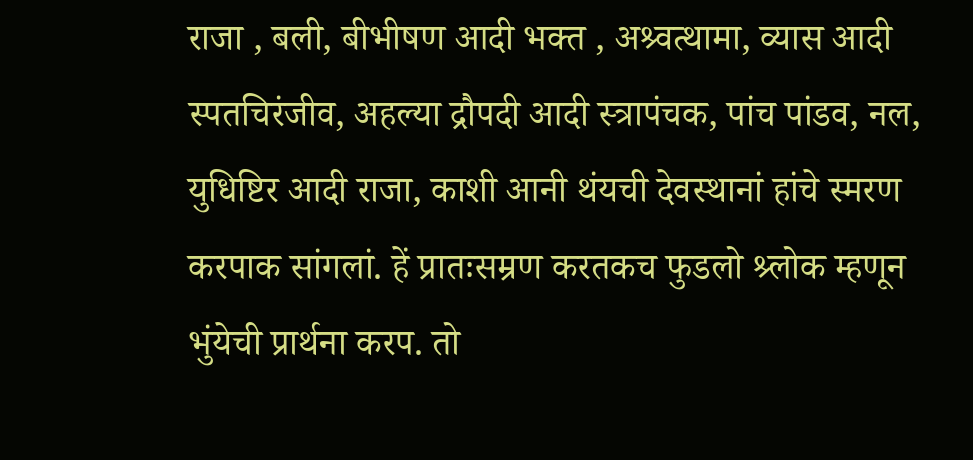राजा , बली, बीभीषण आदी भक्त , अश्र्वत्थामा, व्यास आदी स्पतचिरंजीव, अहल्या द्रौपदी आदी स्त्रापंचक, पांच पांडव, नल, युधिष्टिर आदी राजा, काशी आनी थंयची देवस्थानां हांचे स्मरण करपाक सांगलां. हें प्रातःसम्रण करतकच फुडलो श्र्लोक म्हणून भुंयेची प्रार्थना करप. तो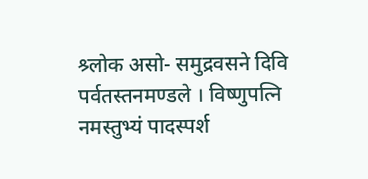श्र्लोक असो- समुद्रवसने दिवि पर्वतस्तनमण्डले । विष्णुपत्नि नमस्तुभ्यं पादस्पर्श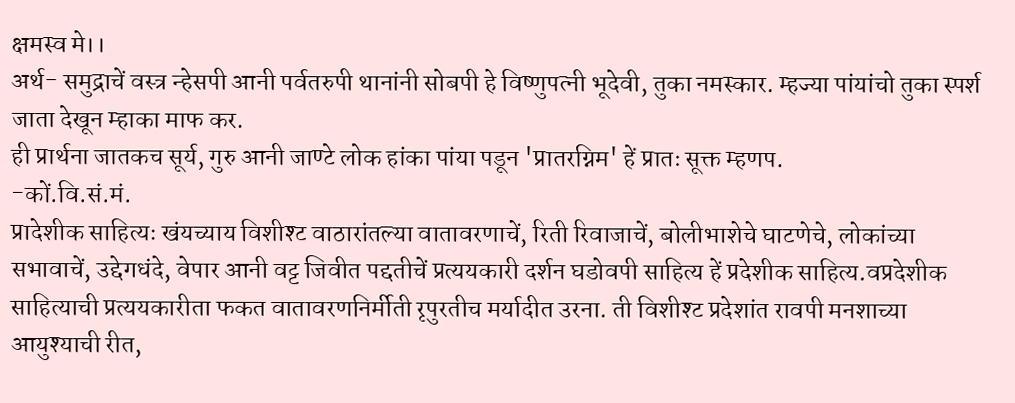क्षमस्व मे।।
अर्थ- समुद्राचें वस्त्र न्हेसपी आनी पर्वतरुपी थानांनी सोबपी हे विष्णुपत्नी भूदेवी, तुका नमस्कार. म्हज्या पांयांचो तुका स्पर्श जाता देखून म्हाका माफ कर.
ही प्रार्थना जातकच सूर्य, गुरु आनी जाण्टे लोक हांका पांया पडून 'प्रातरग्निम' हें प्रातः सूक्त म्हणप.
-कों.वि.सं.मं.
प्रादेशीक साहित्यः खंयच्याय विशीश्ट वाठारांतल्या वातावरणाचें, रिती रिवाजाचें, बोलीभाशेचे घाटणेचे, लोकांच्या सभावाचें, उद्देगधंदे, वेपार आनी वट्ट जिवीत पद्दतीचें प्रत्ययकारी दर्शन घडोवपी साहित्य हें प्रदेशीक साहित्य.वप्रदेशीक साहित्याची प्रत्ययकारीता फकत वातावरणनिर्मीती रृपुरतीच मर्यादीत उरना. ती विशीश्ट प्रदेशांत रावपी मनशाच्या आयुश्याची रीत,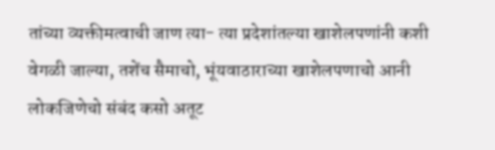तांच्या व्यक्तीमत्वाची जाण त्या- त्या प्रदेशांतल्या खाशेलपणांनी कशी वेगळी जाल्या, तशेंच सैमाचो, भूंयवाठाराच्या खाशेलपणाचो आनी लोकजिणेचो संबंद कसो अतूट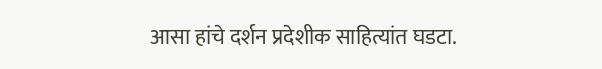आसा हांचे दर्शन प्रदेशीक साहित्यांत घडटा.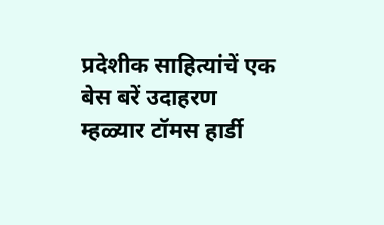प्रदेशीक साहित्यांचें एक बेस बरें उदाहरण म्हळ्यार टॉमस हार्डी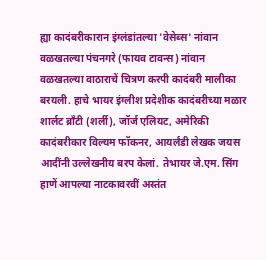ह्या कादंबरीकारान इंग्लंडांतल्या 'वेसेब्स' नांवान वळखतल्या पंचनगरे (फायव टावन्स) नांवान वळखतल्या वाठाराचें चित्रण करपी कादंबरी मालीका बरयली. हाचे भायर इंग्लीश प्रदेशीक कादंबरीच्या मळार शार्लट ब्रॉंटी (शर्ली), जॉर्ज एलियट, अमेरिकी कादंबरीकार विल्यम फॉकनर, आयर्लंडी लेखक जयस आदींनी उल्लेखनीय बरप केलां. तेभायर जे.एम. सिंग हाणें आपल्या नाटकावरवीं अस्तंत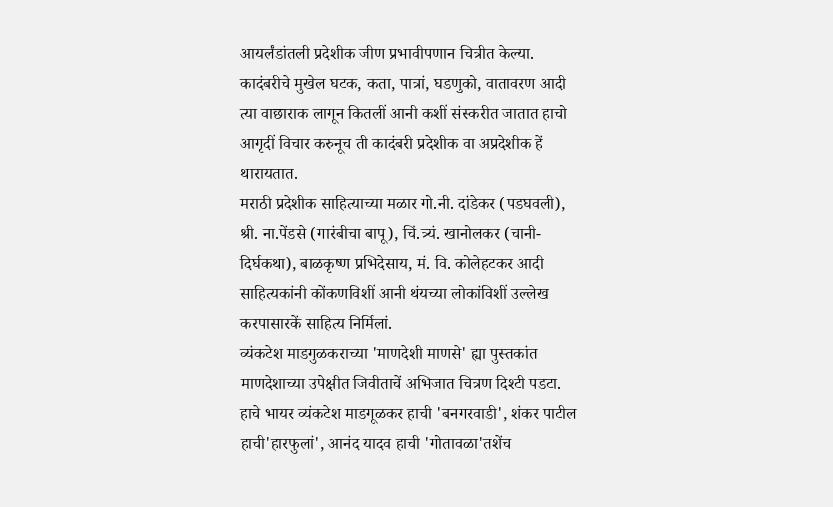आयर्लंडांतली प्रदेशीक जीण प्रभावीपणान चित्रीत केल्या. कादंबरीचे मुखेल घटक, कता, पात्रां, घडणुको, वातावरण आदी त्या वाछाराक लागून कितलीं आनी कशीं संस्करीत जातात हाचो आगृदीं विचार करुनूच ती कादंबरी प्रदेशीक वा अप्रदेशीक हें थारायतात.
मराठी प्रदेशीक साहित्याच्या मळार गो.नी. दांडेकर (पडघवली), श्री. ना.पेंडसे (गारंबीचा बापू), चिं.त्र्यं. खानोलकर (चानी- दिर्घकथा), बाळकृष्ण प्रभिदेसाय, मं. वि. कोलेहटकर आदी साहित्यकांनी कोंकणविशीं आनी थंयच्या लोकांविशीं उल्लेख करपासारकें साहित्य निर्मिलां.
व्यंकटेश माडगुळकराच्या 'माणदेशी माणसे' ह्या पुस्तकांत माणदेशाच्या उपेक्षीत जिवीताचें अभिजात चित्रण दिश्टी पडटा. हाचे भायर व्यंकटेश माडगूळकर हाची 'बनगरवाडी', शंकर पाटील हाची'हारफुलां', आनंद यादव हाची 'गोतावळा'तशेंच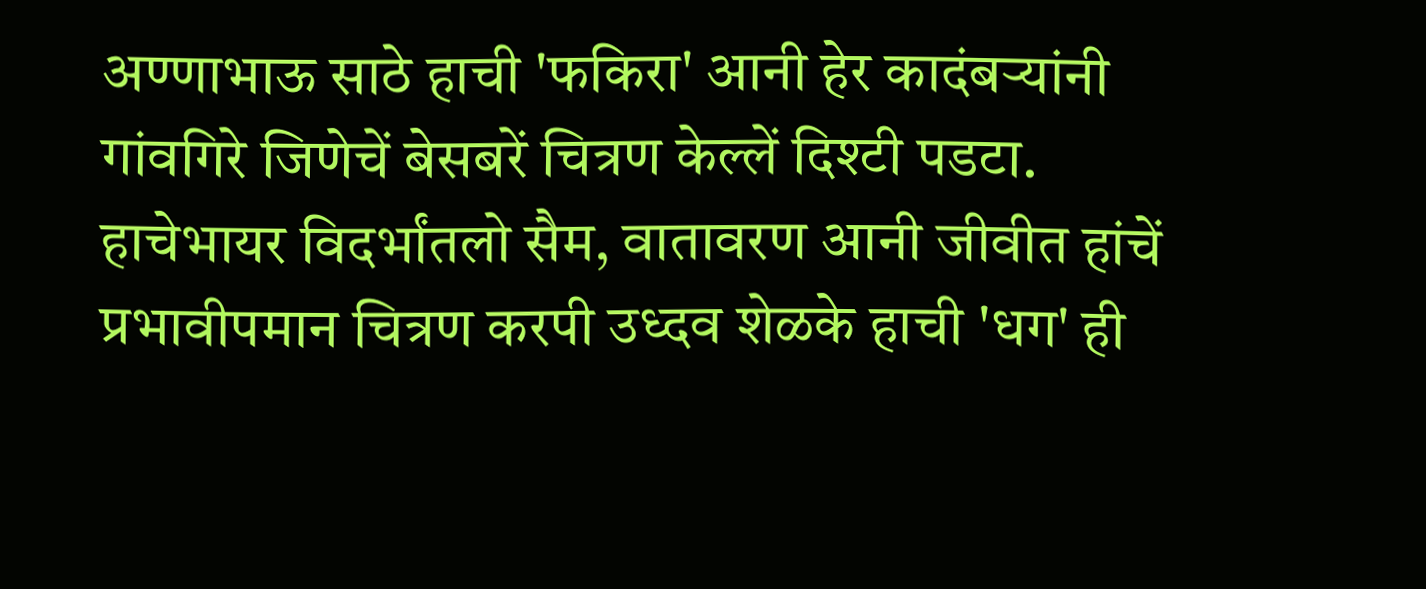अण्णाभाऊ साठे हाची 'फकिरा' आनी हेर कादंबऱ्यांनी गांवगिरे जिणेचें बेसबरें चित्रण केल्लें दिश्टी पडटा.
हाचेभायर विदर्भांतलो सैम, वातावरण आनी जीवीत हांचें प्रभावीपमान चित्रण करपी उध्दव शेळके हाची 'धग' ही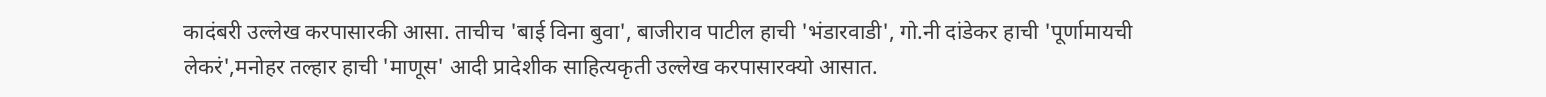कादंबरी उल्लेख करपासारकी आसा. ताचीच 'बाई विना बुवा', बाजीराव पाटील हाची 'भंडारवाडी', गो.नी दांडेकर हाची 'पूर्णामायची लेकरं',मनोहर तल्हार हाची 'माणूस' आदी प्रादेशीक साहित्यकृती उल्लेख करपासारक्यो आसात.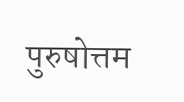पुरुषोत्तम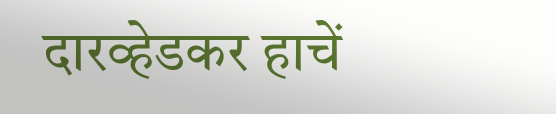दारव्हेडकर हाचें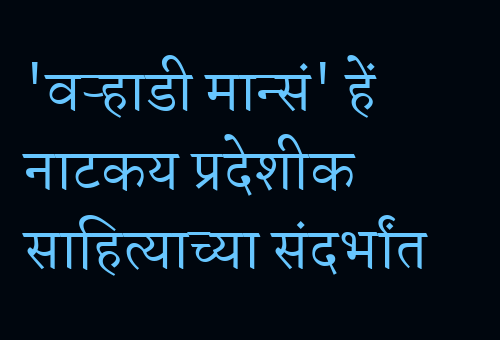'वऱ्हाडी मान्सं' हें नाटकय प्रदेशीक साहित्याच्या संदर्भांत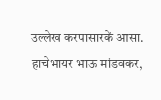उल्लेख करपासारकें आसा. हाचेभायर भाऊ मांडवकर,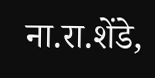ना.रा.शेंडे,